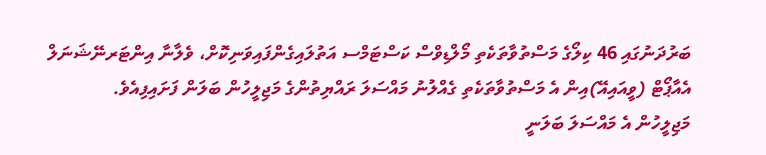ބަރުދަނުގައި 46 ކިލޯގެ މަސްތުވާތަކެތި މޯލްޑިވްސް ކަސްޓަމްސ އަތުލައިގެންފައިވަނިކޮށް، ވެލާނާ އިންޓަރނޭޝަނަލް އެއާޕޯޓް (ވީއައިއޭ)އިން އެ މަސްތުވާތަކެތި ގެއްލުނު މައްސަލަ ރައްޔިތުންގެ މަޖިލީހުން ބަލަން ފަށައިފިއެވެ.
މަޖިލީހުން އެ މައްސަލަ ބަލަނީ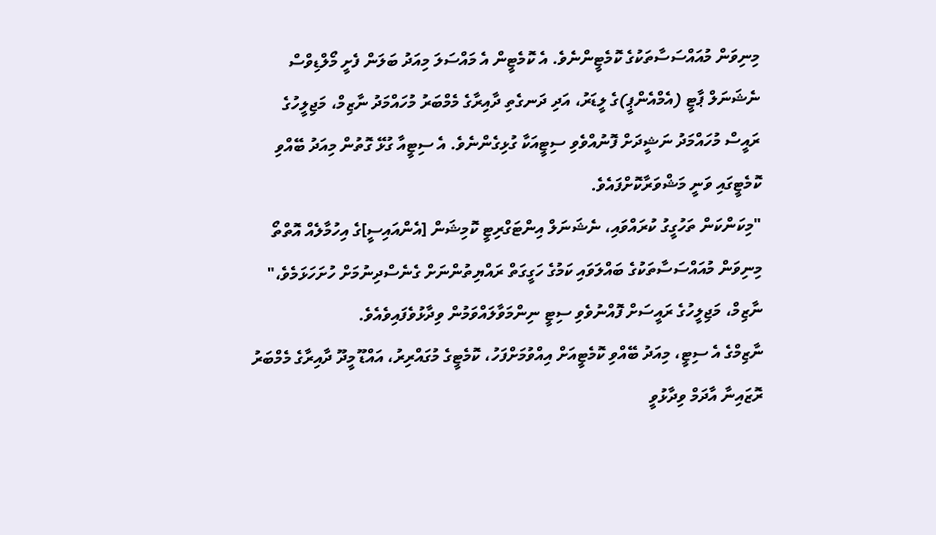މިނިވަން މުއައްސަސާތަކުގެ ކޮމެޓީންނެވެ. އެ ކޮމެޓީން އެ މައްސަލަ މިއަދު ބަލަން ފެށީ މޯލްޑިވްސް ނެޝަނަލް ޕާޓީ (އެމްއެންޕީ)ގެ ލީޑަރު، އަދި ދަނގެތި ދާއިރާގެ މެމްބަރު މުހައްމަދު ނާޒިމް، މަޖިލީހުގެ ރައީސް މުހައްމަދު ނަޝީދަށް ފޮނުއްވެވި ސިޓީއަކާ ގުޅިގެންނެވެ. އެ ސިޓީއާ ގުޅޭ ގޮތުން މިއަދު ބޭއްވި ކޮމެޓީގައި ވަނީ މަޝްވަރާކޮށްފައެވެ.
"މިކަންކަން ތަހުގީގު ކުރައްވައި، ނެޝަނަލް އިންޓަގްރިޓީ ކޮމިޝަން [އެންއައިސީ]ގެ އިހުމާލެއް އޮތްތޯ މިނިވަން މުއައްސަސާތަކުގެ ބައްލަވައި ކަމުގެ ހަގީގަތް ރައްޔިތުންނަށް ގެނެސްދިނުމަށް ހުށަހަޅަމެވެ،" ނާޒިމް، މަޖިލީހުގެ ރައީސަށް ފޮއްނުވެވި ސިޓީ ނިންމަވާލައްވަމުން ވިދާޅުވެފައިވެއެވެ.
ނާޒިމްގެ އެ ސިޓީ، މިއަދު ބޭއްވި ކޮމެޓީއަށް އިއްވުމަށްފަހު، ކޮމެޓީގެ މުގައްރިރު، އައްޑޫ މީދޫ ދާއިރާގެ މެމްބަރު ރޮޒައިނާ އާދަމް ވިދާޅުވީ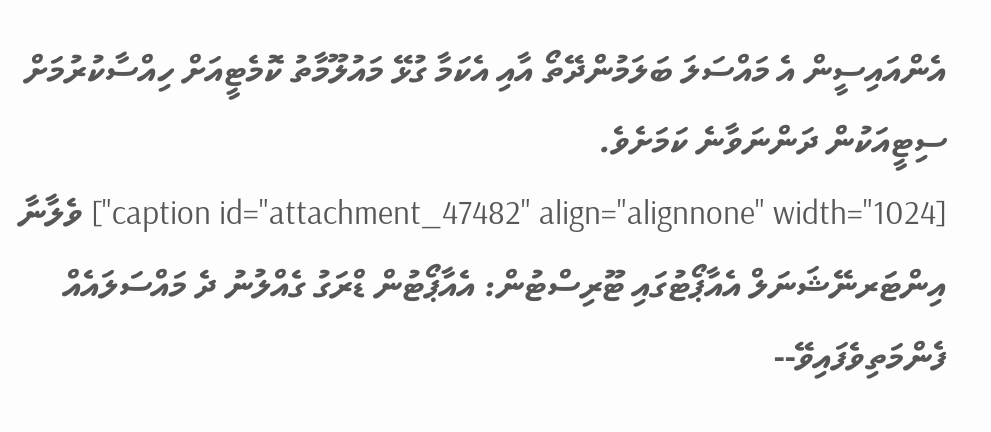އެންއައިސީން އެ މައްސަލަ ބަލަމުންދޭތޯ އާއި އެކަމާ ގުޅޭ މައުލޫމާތު ކޮމެޓީއަށް ހިއްސާކުރުމަށް ސިޓީއަކުން ދަންނަވާނެ ކަމަށެވެ.
[caption id="attachment_47482" align="alignnone" width="1024"] ވެލާނާ އިންޓަރނޭޝަނަލް އެއާޕޯޓުގައި ޓޫރިސްޓުން: އެއާޕޯޓުން ޑްރަގު ގެއްލުނު ދެ މައްސަލައެއް ފެންމަތިވެފައިވޭ--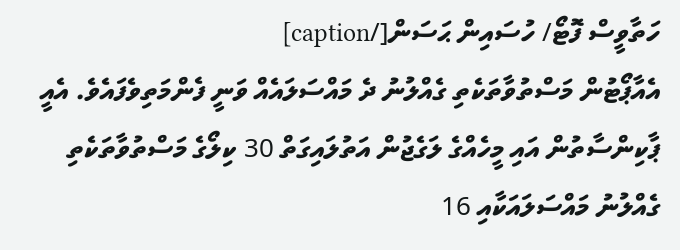ހަތާވީސް ފޮޓޯ/ ހުސައިން ޙަސަން[/caption]
އެއާޕޯޓުން މަސްތުވާތަކެތި ގެއްލުނު ދެ މައްސަލައެއް ވަނީ ފެންމަތިވެފައެވެ. އެއީ ޕާކިންސާތުން އައި މީހެއްގެ ލަގެޖުން އަތުލައިގަތް 30 ކިލޯގެ މަސްތުވާތަކެތި ގެއްލުނު މައްސަލައަކާއި 16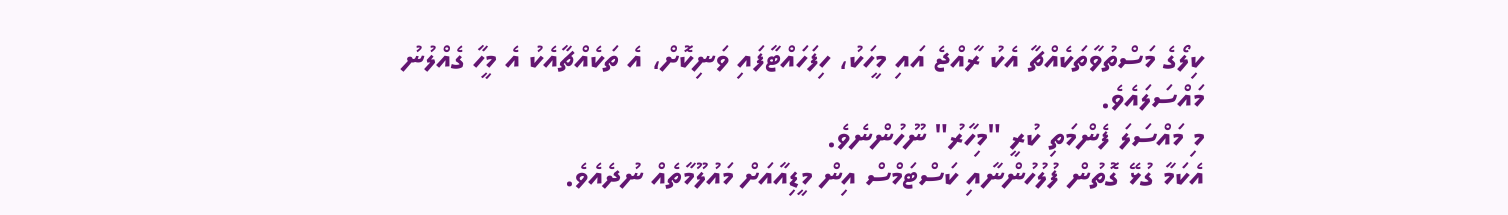ކިލޯގެ މަސްތުވާތަކެއްޗާ އެކު ރާއްޖެ އައި މީހަކު، ހިފަހައްޓާފައި ވަނިކޮށް، އެ ތަކެއްޗާއެކު އެ މީހާ ގެއްލުނު މައްސަލައެވެ.
މި މައްސަލަ ފެންމަތި ކުރީ "މިހާރު" ނޫހުންނެވެ.
އެކަމާ ގުޅޭ ގޮތުން ފުލުހުންނާއި ކަސްޓަމްސް އިން މީޑިއާއަށް މައުލޫމާތެއް ނުދެއެވެ.